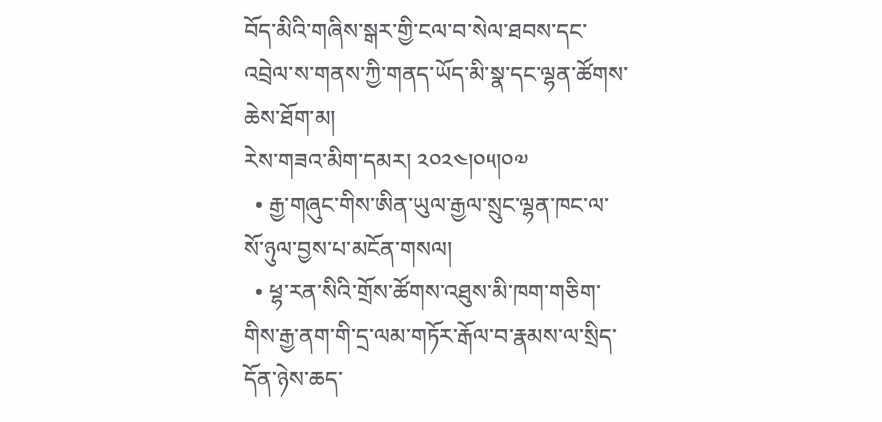བོད་མིའི་གཞིས་སྒར་གྱི་ངལ་བ་སེལ་ཐབས་དང་འབྲེལ་ས་གནས་ཀྱི་གནད་ཡོད་མི་སྣ་དང་ལྷན་ཚོགས་ཆེས་ཐོག་མ།
རེས་གཟའ་མིག་དམར། ༢༠༢༤།༠༥།༠༧
  • རྒྱ་གཞུང་གིས་ཨིན་ཡུལ་རྒྱལ་སྲུང་ལྷན་ཁང་ལ་སོ་ཉུལ་བྱས་པ་མངོན་གསལ།
  • ཕྷ་རན་སིའི་གྲོས་ཚོགས་འཐུས་མི་ཁག་གཅིག་གིས་རྒྱ་ནག་གི་དྲ་ལམ་གཏོར་རྒོལ་བ་རྣམས་ལ་སྲིད་དོན་ཉེས་ཆད་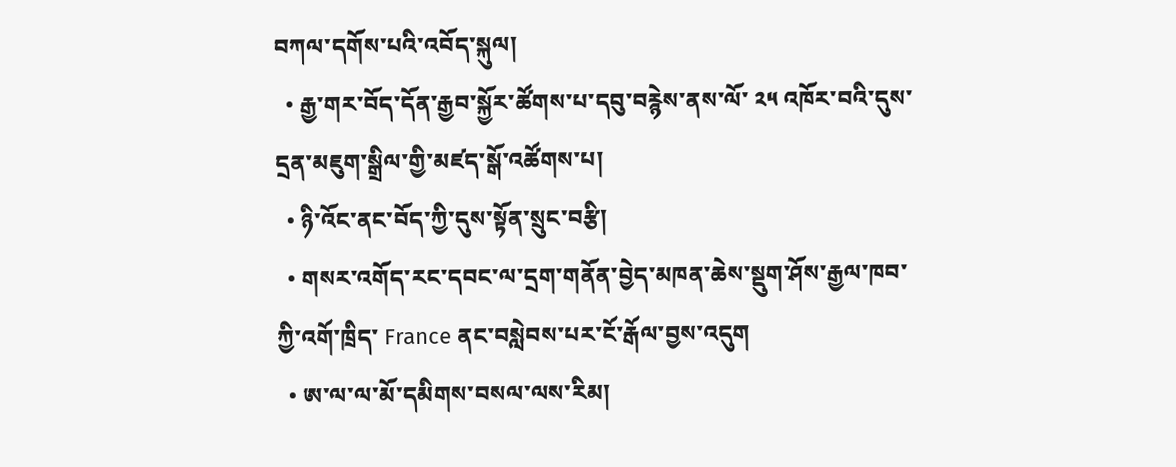བཀལ་དགོས་པའི་འབོད་སྐུལ།
  • རྒྱ་གར་བོད་དོན་རྒྱབ་སྐྱོར་ཚོགས་པ་དབུ་བརྙེས་ནས་ལོ་ ༢༥ འཁོར་བའི་དུས་དྲན་མཇུག་སྒྲིལ་གྱི་མཛད་སྒོ་འཚོགས་པ།
  • ཉི་འོང་ནང་བོད་ཀྱི་དུས་སྟོན་སྲུང་བརྩི།
  • གསར་འགོད་རང་དབང་ལ་དྲག་གནོན་བྱེད་མཁན་ཆེས་སྡུག་ཤོས་རྒྱལ་ཁབ་ཀྱི་འགོ་ཁྲིད་ France ནང་བསླེབས་པར་ངོ་རྒོལ་བྱས་འདུག
  • ཨ་ལ་ལ་མོ་དམིགས་བསལ་ལས་རིམ།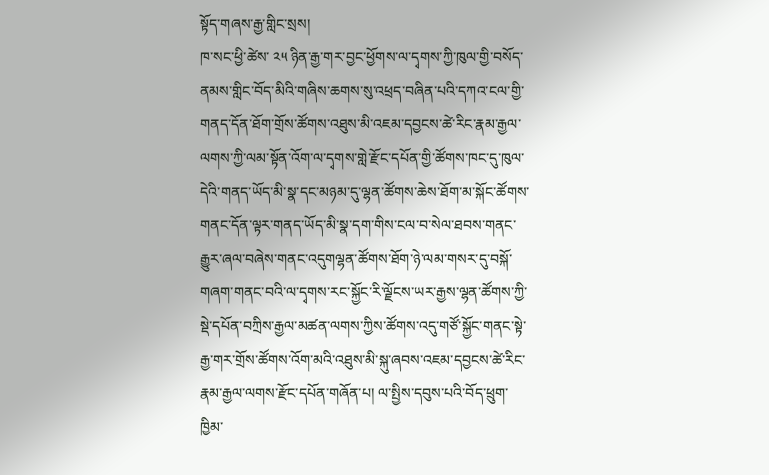སྟོད་གཞས་རྒྱ་གླིང་སྲས།
ཁ་སང་ཕྱི་ཚེས་ ༢༥ ཉིན་རྒྱ་གར་བྱང་ཕྱོགས་ལ་དྭགས་ཀྱི་ཁུལ་གྱི་བསོད་ནམས་གླིང་བོད་མིའི་གཞིས་ཆགས་སུ་འཕྲད་བཞིན་པའི་དཀའ་ངལ་གྱི་གནད་དོན་ཐོག་གྲོས་ཚོགས་འཐུས་མི་འཇམ་དབྱངས་ཚེ་རིང་རྣམ་རྒྱལ་ལགས་ཀྱི་ལམ་སྟོན་འོག་ལ་དྭགས་གླེ་རྫོང་དཔོན་གྱི་ཚོགས་ཁང་དུ་ཁུལ་དེའི་གནད་ཡོད་མི་སྣ་དང་མཉམ་དུ་ལྷན་ཚོགས་ཆེས་ཐོག་མ་སྐོང་ཚོགས་གནང་དོན་ལྟར་གནད་ཡོད་མི་སྣ་དག་གིས་ངལ་བ་སེལ་ཐབས་གནང་རྒྱུར་ཞལ་བཞེས་གནང་འདུགལྷན་ཚོགས་ཐོག་ཉེ་ལམ་གསར་དུ་བསྐོ་གཞག་གནང་བའི་ལ་དྭགས་རང་སྐྱོང་རི་ལྗོངས་ཡར་རྒྱས་ལྷན་ཚོགས་ཀྱི་སྡེ་དཔོན་བཀྲིས་རྒྱལ་མཚན་ལགས་ཀྱིས་ཚོགས་འདུ་གཙོ་སྐྱོང་གནང་སྟེ་རྒྱ་གར་གྲོས་ཚོགས་འོག་མའི་འཐུས་མི་སྐུ་ཞབས་འཇམ་དབྱངས་ཚེ་རིང་རྣམ་རྒྱལ་ལགས་རྫོང་དཔོན་གཞོན་པ། ལ་སྤྱིས་དབུས་པའི་བོད་ཕྲུག་ཁྱིམ་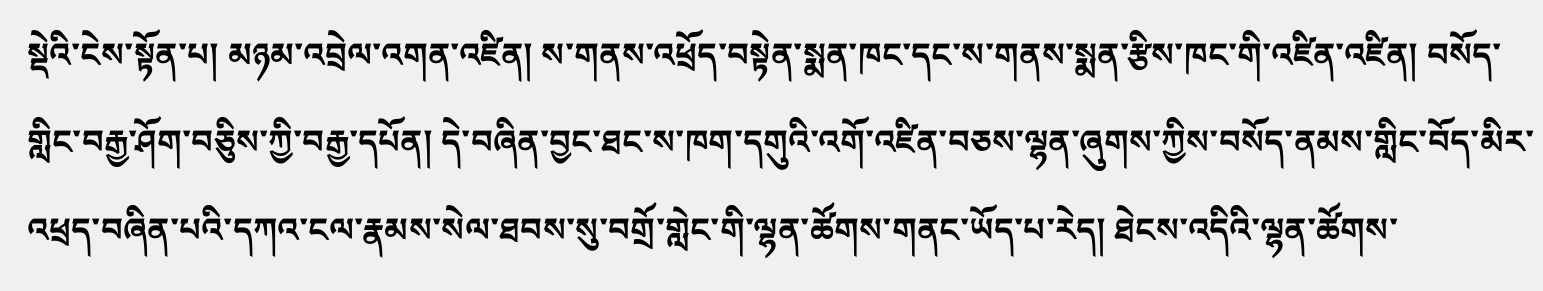སྡེའི་ངེས་སྟོན་པ། མཉམ་འབྲེལ་འགན་འཛིན། ས་གནས་འཕྲོད་བསྟེན་སྨན་ཁང་དང་ས་གནས་སྨན་རྩིས་ཁང་གི་འཛིན་འཛིན། བསོད་གླིང་བརྒྱ་ཤོག་བཅིུས་ཀྱི་བརྒྱ་དཔོན། དེ་བཞིན་བྱང་ཐང་ས་ཁག་དགུའི་འགོ་འཛིན་བཅས་ལྷན་ཞུགས་ཀྱིས་བསོད་ནམས་གླིང་བོད་མིར་འཕྲད་བཞིན་པའི་དཀའ་ངལ་རྣམས་སེལ་ཐབས་སུ་བགྲོ་གླེང་གི་ལྷན་ཚོགས་གནང་ཡོད་པ་རེད། ཐེངས་འདིའི་ལྷན་ཚོགས་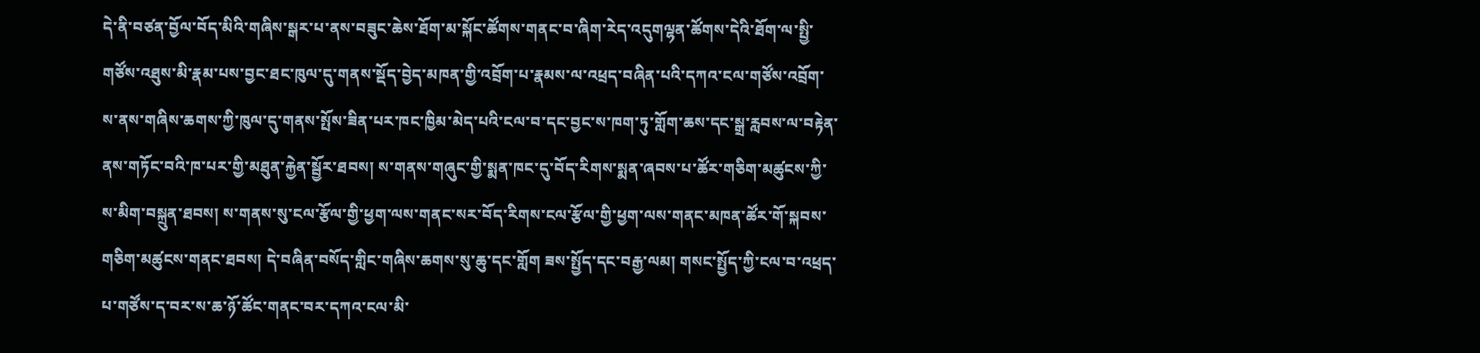དེ་ནི་བཙན་བྱོལ་བོད་མིའི་གཞིས་སྒར་པ་ནས་བཟུང་ཆེས་ཐོག་མ་སྐོང་ཚོགས་གནང་བ་ཞིག་རེད་འདུགལྷན་ཚོགས་དེའི་ཐོག་ལ་སྤྱི་གཙོས་འཐུས་མི་རྣམ་པས་བྱང་ཐང་ཁུལ་དུ་གནས་སྡོད་བྱེད་མཁན་གྱི་འབྲོག་པ་རྣམས་ལ་འཕྲད་བཞིན་པའི་དཀའ་ངལ་གཙོས་འབྲོག་ས་ནས་གཞིས་ཆགས་ཀྱི་ཁུལ་དུ་གནས་སྤོས་ཟིན་པར་ཁང་ཁྱིམ་མེད་པའི་ངལ་བ་དང་བྱང་ས་ཁག་ཏུ་གློག་ཆས་དང་སྒྲ་རླབས་ལ་བརྟེན་ནས་གཏོང་བའི་ཁ་པར་གྱི་མཐུན་རྐྱེན་སྦྱོར་ཐབས། ས་གནས་གཞུང་གྱི་སྨན་ཁང་དུ་བོད་རིགས་སྨན་ཞབས་པ་ཚོར་གཅིག་མཚུངས་ཀྱི་ས་མིག་བསྐྲུན་ཐབས། ས་གནས་སུ་ངལ་རྩོལ་གྱི་ཕྱག་ལས་གནང་སར་བོད་རིགས་ངལ་རྩོལ་གྱི་ཕྱག་ལས་གནང་མཁན་ཚོར་གོ་སྐབས་གཅིག་མཚུངས་གནང་ཐབས། དེ་བཞིན་བསོད་གླིང་གཞིས་ཆགས་སུ་ཆུ་དང་གློག ཟས་སྤྱོད་དང་བརྒྱ་ལམ། གསང་སྤྱོད་ཀྱི་ངལ་བ་འཕྲད་པ་གཙོས་ད་བར་ས་ཆ་ཉོ་ཚོང་གནང་བར་དཀའ་ངལ་མི་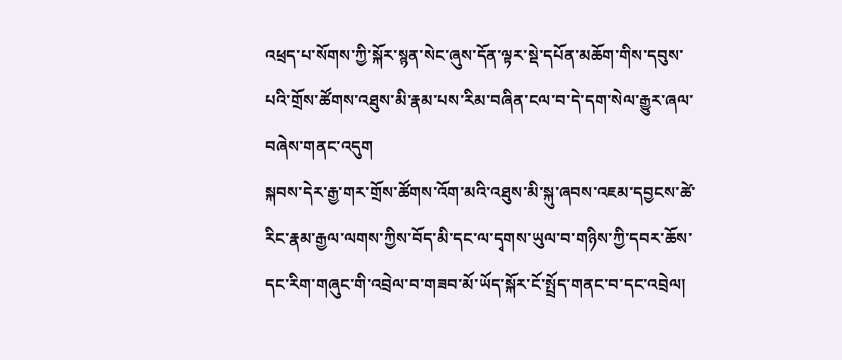འཕྲད་པ་སོགས་ཀྱི་སྐོར་སྙན་སེང་ཞུས་དོན་ལྟར་སྡེ་དཔོན་མཆོག་གིས་དབུས་པའི་གྲོས་ཚོགས་འཐུས་མི་རྣམ་པས་རིམ་བཞིན་ངལ་བ་དེ་དག་སེལ་རྒྱུར་ཞལ་བཞེས་གནང་འདུག
སྐབས་དེར་རྒྱ་གར་གྲོས་ཚོགས་འོག་མའི་འཐུས་མི་སྐུ་ཞབས་འཇམ་དབྱངས་ཚེ་རིང་རྣམ་རྒྱལ་ལགས་ཀྱིས་བོད་མི་དང་ལ་དྭགས་ཡུལ་བ་གཉིས་ཀྱི་དབར་ཆོས་དང་རིག་གཞུང་གི་འབྲེལ་བ་གཟབ་མོ་ཡོད་སྐོར་ངོ་སྤྲོད་གནང་བ་དང་འབྲེལ།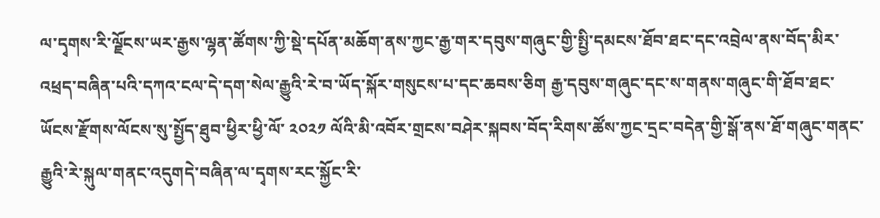ལ་དྭགས་རི་ལྗོངས་ཡར་རྒྱས་ལྷན་ཚོགས་ཀྱི་སྡེ་དཔོན་མཆོག་ནས་ཀྱང་རྒྱ་གར་དབུས་གཞུང་གྱི་སྤྱི་དམངས་ཐོབ་ཐང་དང་འབྲེལ་ནས་བོད་མིར་འཕྲད་བཞིན་པའི་དཀའ་ངལ་དེ་དག་སེལ་རྒྱུའི་རེ་བ་ཡོད་སྐོར་གསུངས་པ་དང་ཆབས་ཅིག རྒྱ་དབུས་གཞུང་དང་ས་གནས་གཞུང་གི་ཐོབ་ཐང་ཡོངས་རྫོགས་ལོངས་སུ་སྤྱོད་ཐུབ་ཕྱིར་ཕྱི་ལོ་ ༢༠༢༡ ལོའི་མི་འབོར་གྲངས་བཤེར་སྐབས་བོད་རིགས་ཚོས་ཀྱང་དྲང་བདེན་གྱི་སྒོ་ནས་ཐོ་གཞུང་གནང་རྒྱུའི་རེ་སྐུལ་གནང་འདུགདེ་བཞིན་ལ་དྭགས་རང་སྐྱོང་རི་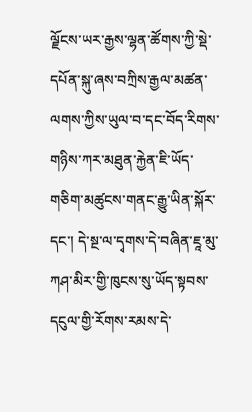ལྗོངས་ཡར་རྒྱས་ལྷན་ཚོགས་ཀྱི་སྡེ་དཔོན་སྐུ་ཞས་བཀྲིས་རྒྱལ་མཚན་ལགས་ཀྱིས་ཡུལ་བ་དང་བོད་རིགས་གཉིས་ཀར་མཐུན་རྐྱེན་ཇི་ཡོད་གཅིག་མཚུངས་གནང་རྒྱུ་ཡིན་སྐོར་དང་། དེ་སྔ་ལ་དྭགས་དེ་བཞིན་ཇཱ་མུ་ཀཤ་མིར་གྱི་ཁུངས་སུ་ཡོད་སྟབས་དངུལ་གྱི་རོགས་རམས་དེ་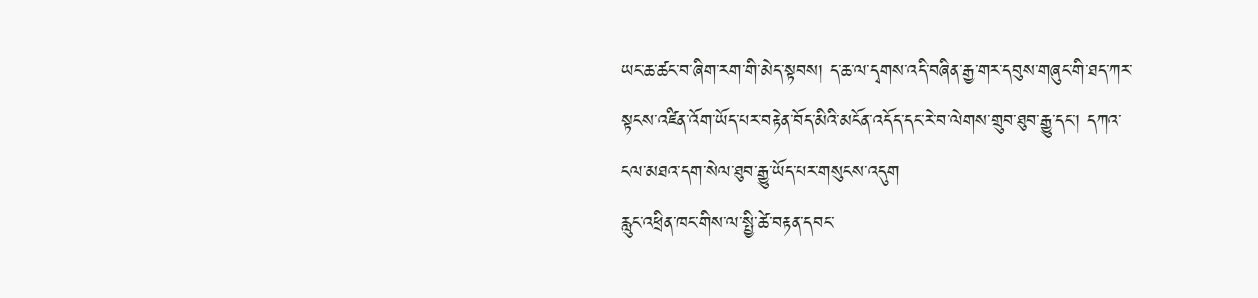ཡང་ཆ་ཚང་བ་ཞིག་རག་གི་མེད་སྟབས། ད་ཆ་ལ་དྭགས་འདི་བཞིན་རྒྱ་གར་དབུས་གཞུང་གི་ཐད་ཀར་སྟངས་འཛིན་འོག་ཡོད་པར་བརྟེན་བོད་མིའི་མངོན་འདོད་དང་རེ་བ་ལེགས་གྲུབ་ཐུབ་རྒྱུ་དང་། དཀའ་ངལ་མཐའ་དག་སེལ་ཐུབ་རྒྱུ་ཡོད་པར་གསུངས་འདུག
རླུང་འཕྲིན་ཁང་གིས་ལ་སྤྱི་ཚེ་བརྟན་དབང་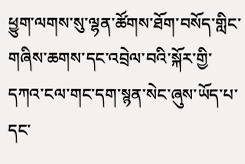ཕྱུག་ལགས་སུ་ལྷན་ཚོགས་ཐོག་བསོད་གླིང་གཞིས་ཆགས་དང་འབྲེལ་བའི་སྐོར་གྱི་དཀའ་ངལ་གང་དག་སྙན་སེང་ཞུས་ཡོད་པ་དང་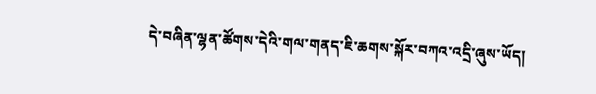དེ་བཞིན་ལྷན་ཚོགས་དེའི་གལ་གནད་ཇི་ཆགས་སྐོར་བཀའ་འདྲི་ཞུས་ཡོད།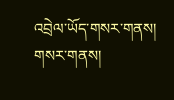འབྲེལ་ཡོད་གསར་གནས།
གསར་གནས།